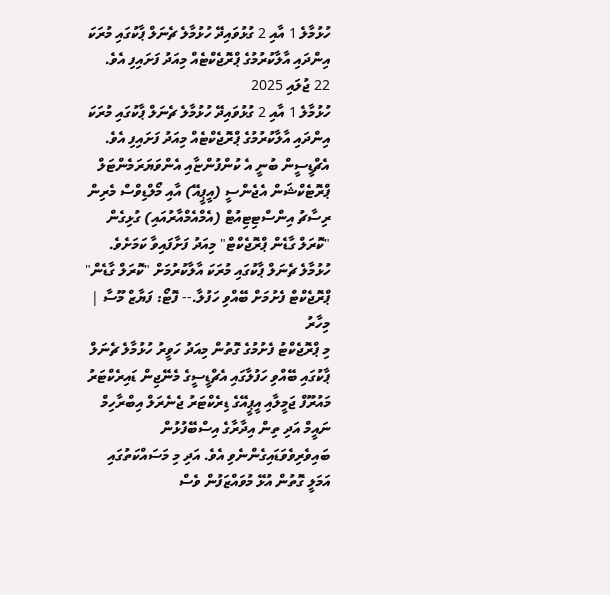ހުޅުމާލެ 1 އާއި 2 ގުޅުވައިދޭ ހުޅުމާލެ ޗެނަލް ޕާކުގައި މުރަކަ އިންދައި އާލާކުރުމުގެ ޕްރޮޖެކްޓެއް މިއަދު ފަށައިފި އެވެ.
22 ޖުލައި 2025
ހުޅުމާލެ 1 އާއި 2 ގުޅުވައިދޭ ހުޅުމާލެ ޗެނަލް ޕާކުގައި މުރަކަ އިންދައި އާލާކުރުމުގެ ޕްރޮޖެކްޓެއް މިއަދު ފަށައިފި އެވެ.
އެޗްޑީސީން ބުނީ އެ ކުންފުންޏާއި އެންވަޔަރަމެންޓަލް ޕްރޮޓެކްޝަން އެޖެންސީ (އީޕީއޭ) އާއި މޯލްޑިވްސް މެރިން ރިސާޗު އިންސްޓިޓިއުޓް (އެމްއެމްއާރުއައި) ގުޅިގެން "ކޮރަލް ގާޑެން ޕްރޮޖެކްޓް" މިއަދު ފަށާފައިވާ ކަމަށެވެ.
ހުޅުމާލެ ޗެނަލް ޕާކުގައި މުރަކަ އާލާކުރުމަށް "ކޮރަލް ގާޑެން" ޕްރޮޖެކްޓް ފެށުމަށް ބޭއްވި ހަފުލާ.-- ފޮޓޯ: ފަޔާޒް މޫސާ | މިހާރު
މި ޕްރޮޖެކްޓު ފެށުމުގެ ގޮތުން މިއަދު ހަވީރު ހުޅުމާލެ ޗެނަލް ޕާކުގައި ބޭއްވި ހަފުލާގައި އެޗްޑީސީގެ މެނޭޖިން ޑައިރެކްޓަރު މައުރޫފް ޖަމީލާއި އީޕީއޭގެ ޑިރެކްޓަރު ޖެނެރަލް އިބްރާހިމް ނައީމް އަދި ތިން އިދާރާގެ އިސްބޭފުޅުން ބައިވެރިވެވަޑައިގެންނެވި އެވެ. އަދި މި މަސައްކަތުގައި އަމަލީ ގޮތުން އުޅޭ މުވައްޒަފުން ވެސް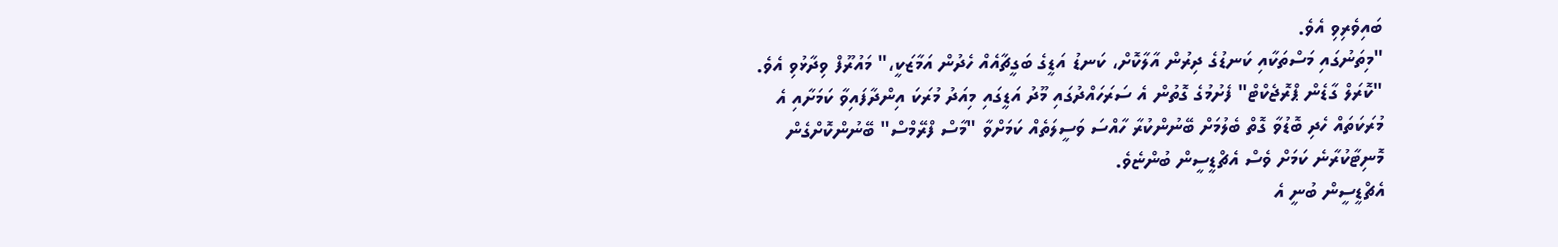ބައިވެރިވި އެވެ.
"މިތަނުގައި މަސްތަކާއި ކަނޑުގެ ދިރުން އާލާކޮށް، ކަނޑު އަޑީގެ ބަގީޗާއެއް ހެދުން އަމާޒަކީ،" މައުރޫފް ވިދާޅުވި އެވެ.
"ކޮރަލް ގާޑެން ޕްރޮޖެކްޓް" ފެށުމުގެ ގޮތުން އެ ސަރަހައްދުގައި މޫދު އަޑީގައި މިއަދު މުރަކަ އިންދާފައިވާ ކަމަށާއި އެ މުރަކަތައް ހެދި ބޮޑުވާ ގޮތް ބެލުމަށް ބޭނުންކުރާ ހާއްސަ ވަސީލަތެއް ކަމަށްވާ "މާސް ފްރޭމްސް" ބޭނުންކޮށްގެން މޮނިޓާކުރާނެ ކަމަށް ވެސް އެޗްޑީސީން ބުންޏެވެ.
އެޗްޑީސީން ބުނީ އެ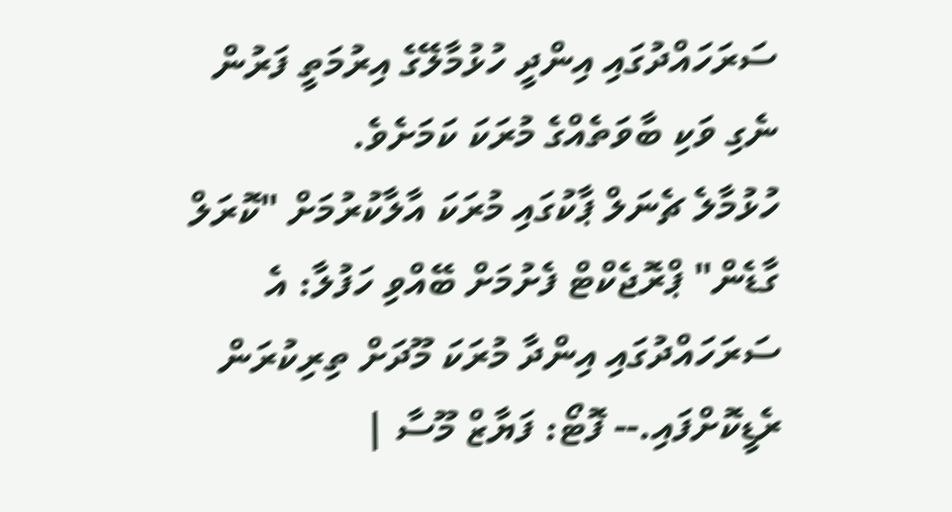ސަރަހައްދުގައި އިންދީ ހުޅުމާލޭގެ އިރުމަތީ ފަރުން ނެގި ވަކި ބާވަތެއްގެ މުރަކަ ކަމަށެވެ.
ހުޅުމާލެ ޗެނަލް ޕާކުގައި މުރަކަ އާލާކުރުމަށް "ކޮރަލް ގާޑެން" ޕްރޮޖެކްޓް ފެށުމަށް ބޭއްވި ހަފުލާ: އެ ސަރަހައްދުގައި އިންދާ މުރަކަ މޫދަށް ތިރިކުރަން ރެޑީކޮށްފައި.-- ފޮޓޯ: ފަޔާޒް މޫސާ |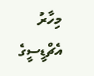މިހާރު
އެޗްޑީސީގެ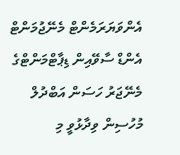އެންވަޔަރަމެންޓް މެނޭޖުމަންޓް އެންޑް ސާވޭއިން ޑިޕާޓްމަންޓްގެ މެނޭޖަރު ހަސަން އަބްދުލް މުހުސިން ވިދާޅުވީ މި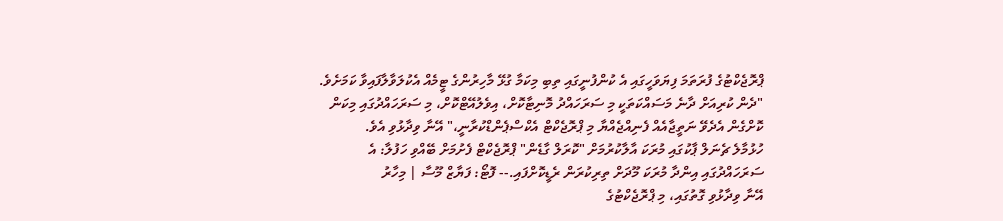ޕްރޮޖެކްޓުގެ ފުރަތަމަ ފިޔަވަހީގައި އެ ކުންފުނީގައި ތިބި މިކަމާ ގުޅޭ މާހިރުންގެ ޓީމެއް އެކުލަވާލާފައިވާ ކަމަށެވެ.
"ދެން ކުރިއަށް ދާނެ މަސައްކަތަކީ މި ސަރަހައްދު މޮނިޓާކޮށް، އިވެލުއޭޓްކޮށް، މި ސަރަހައްދުގައި މިކަން ކޮށްގެން އެދެވޭ ނަތީޖާއެއް ފެނިއްޖެއްޔާ މި ޕްރޮޖެކްޓް އެކްސްޕެންޑްކުރާނީ،" އޭނާ ވިދާޅުވި އެވެ.
ހުޅުމާލެ ޗެނަލް ޕާކުގައި މުރަކަ އާލާކުރުމަށް "ކޮރަލް ގާޑެން" ޕްރޮޖެކްޓް ފެށުމަށް ބޭއްވި ހަފުލާ: އެ ސަރަހައްދުގައި އިންދާ މުރަކަ މޫދަށް ތިރިކުރަން ރެޑީކޮށްފައި.-- ފޮޓޯ: ފަޔާޒް މޫސާ | މިހާރު
އޭނާ ވިދާޅުވި ގޮތުގައި، މި ޕްރޮޖެކްޓުގެ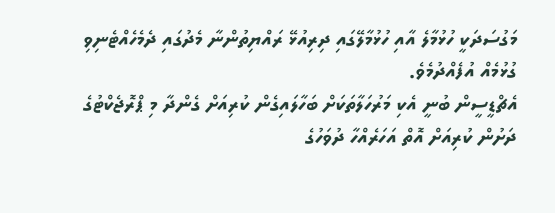މަގުސަދަކީ ހުޅުމާލެ އާއި ހުޅުމާލޭގައި ދިރިއުޅޭ ރައްޔިތުންނާ މެދުގައި ދެމެހެއްޓެނިވި ގުޅުމެއް އުފެއްދުމެވެ.
އެޗްޑީސީން ބުނީ އެކި މަރުހަލާތަކަށް ބަހާލައިގެން ކުރިއަށް ގެންދާ މި ޕްރޮޖެކްޓުގެ ދަށުން ކުރިއަށް އޮތް އަހަރެއްހާ ދުވަހުގެ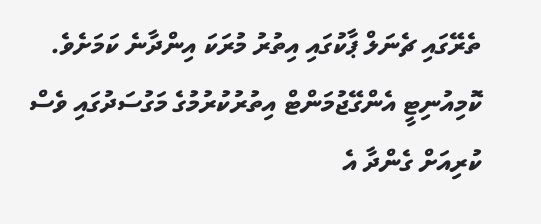ތެރޭގައި ޗެނަލް ޕާކުގައި އިތުރު މުރަކަ އިންދާނެ ކަމަށެވެ.
ކޮމިއުނިޓީ އެންގޭޖުމަންޓް އިތުރުކުރުމުގެ މަގުސަދުގައި ވެސް ކުރިއަށް ގެންދާ އެ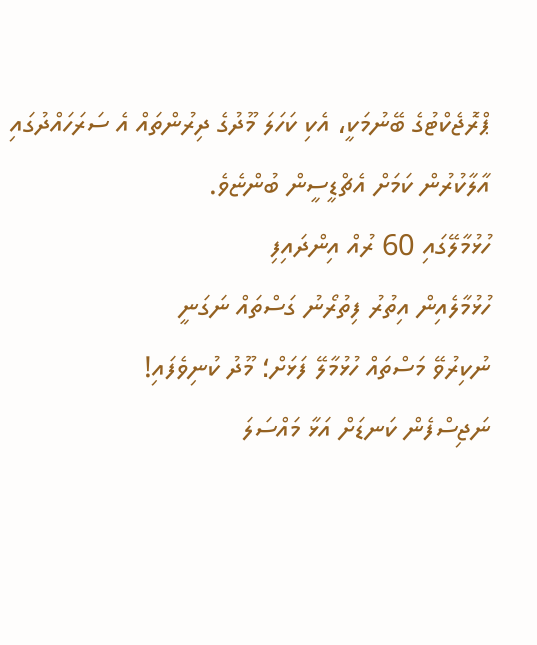ޕްރޮޖެކްޓުގެ ބޭނުމަކީ، އެކި ކަހަލަ މޫދުގެ ދިރުންތައް އެ ސަރަހައްދުގައި އާލާކުރުން ކަމަށް އެޗްޑީސީން ބުންޏެވެ.
ހުޅުމާލޭގައި 60 ރުއް އިންދައިފި
ހުޅުމާލެއިން އިތުރު ފިތުރޯނު ގަސްތައް ނަގަނީ
ނުކިރުވޭ މަސްތައް ހުޅުމާލޭ ފަޅަށް؛ މޫދު ކުނިވެފައި!
ނަޖިސްފެން ކަނޑަށް އަޅާ މައްސަލަ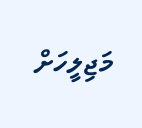މަޖިލީހަށް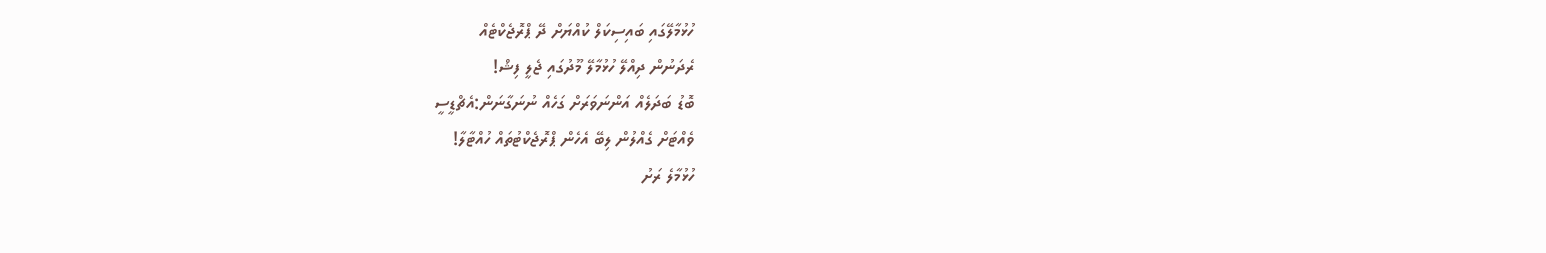ހުޅުމާލޭގައި ބައިސިކަލް ކުއްޔަށް ދޭ ޕްރޮޖެކްޓެއް
ރެދަނުން ދިއްލޭ ހުޅުމާލޭ މޫދުގައި ޖެލީ ފިޝް!
ބޮޑު ބަދަލެއް އަންނަވަރަށް ގަހެއް ނުނަގާނަން:އެޗްޑީސީ
ވެއްޓަށް ގެއްލުން ލިބޭ އެހެން ޕްރޮޖެކްޓުތައް ހުއްޓާލާ!
ހުޅުމާލެ ރަށު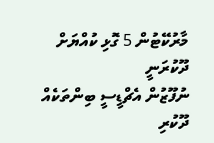މާރުކޭޓުން 5 ގޮޅި ކުއްޔަށް ދޫކުރަނީ
ނުފޫޒުން އެޗްޑީސީ ބިންތަކެއް ދޫކުރި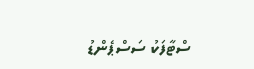ސްޓާފަކު ސަސްޕެންޑު